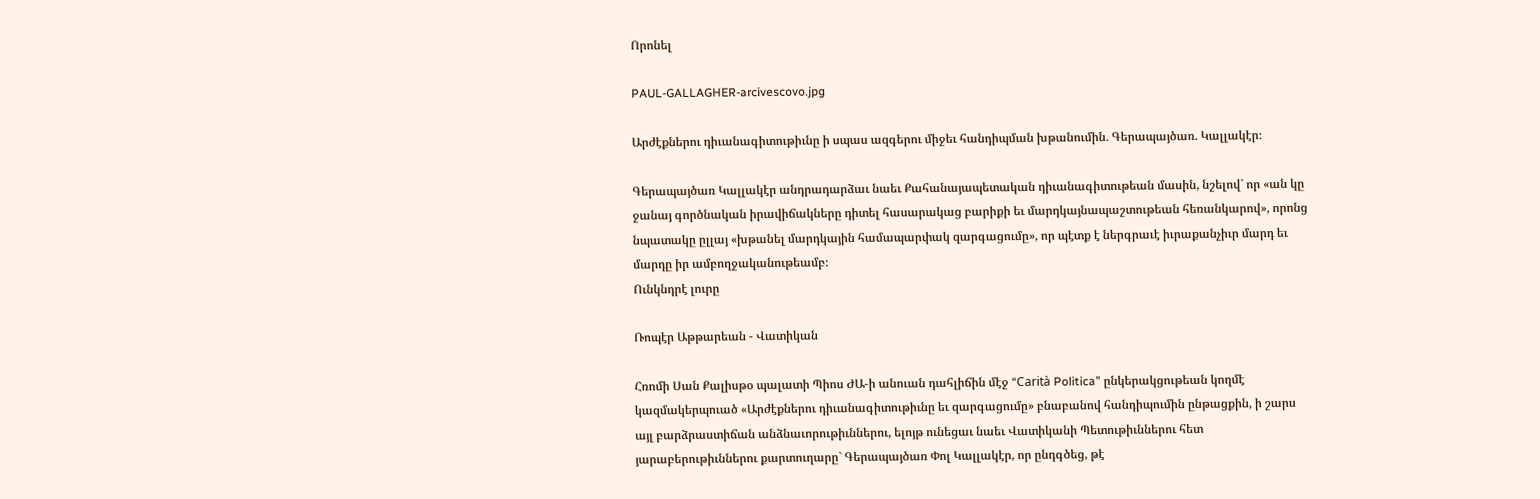Որոնել

PAUL-GALLAGHER-arcivescovo.jpg

Արժէքներու դիւանագիտութիւնը ի սպաս ազգերու միջեւ հանդիպման խթանումին. Գերապայծառ. Կալլակէր։

Գերապայծառ Կալլակէր անդրադարձաւ նաեւ Քահանայապետական դիւանագիտութեան մասին, նշելով` որ «ան կը ջանայ գործնական իրավիճակները դիտել հասարակաց բարիքի եւ մարդկայնապաշտութեան հեռանկարով», որոնց նպատակը ըլլայ «խթանել մարդկային համապարփակ զարգացումը», որ պէտք է ներգրաւէ իւրաքանչիւր մարդ եւ մարդը իր ամբողջականութեամբ։
Ունկնդրէ լուրը

Ռոպէր Աթթարեան - Վատիկան

Հռոմի Սան Քալիսթօ պալատի Պիոս ԺԱ-ի անուան դահլիճին մէջ “Carità Politica” ընկերակցութեան կողմէ կազմակերպուած «Արժէքներու դիւանագիտութիւնը եւ զարգացումը» բնաբանով հանդիպումին ընթացքին, ի շարս այլ բարձրաստիճան անձնաւորութիւններու, ելոյթ ունեցաւ նաեւ Վատիկանի Պետութիւններու հետ յարաբերութիւններու քարտուղարը` Գերապայծառ Փոլ Կալլակէր, որ ընդգծեց, թէ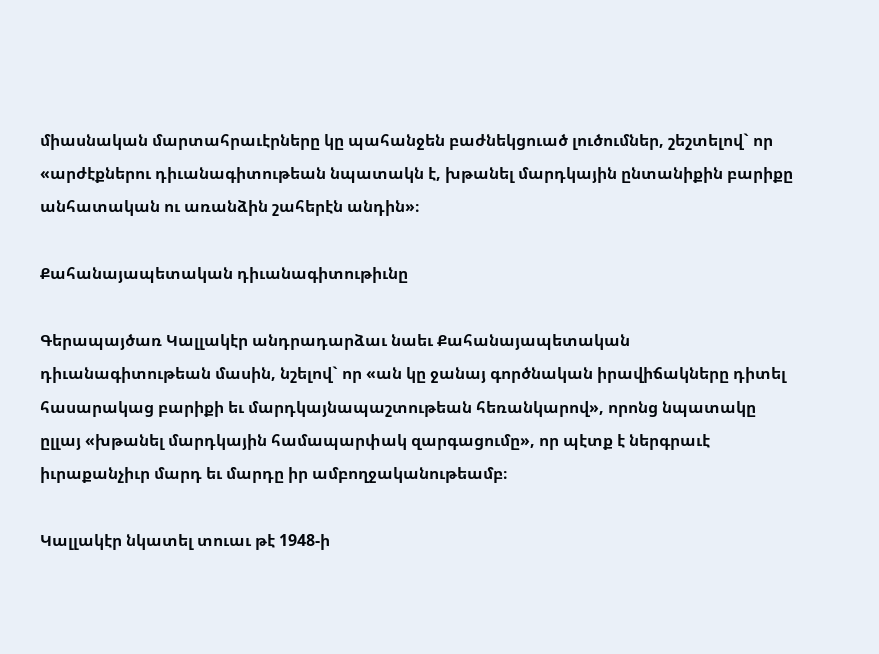միասնական մարտահրաւէրները կը պահանջեն բաժնեկցուած լուծումներ, շեշտելով` որ «արժէքներու դիւանագիտութեան նպատակն է, խթանել մարդկային ընտանիքին բարիքը անհատական ու առանձին շահերէն անդին»։

Քահանայապետական դիւանագիտութիւնը

Գերապայծառ Կալլակէր անդրադարձաւ նաեւ Քահանայապետական դիւանագիտութեան մասին, նշելով` որ «ան կը ջանայ գործնական իրավիճակները դիտել հասարակաց բարիքի եւ մարդկայնապաշտութեան հեռանկարով», որոնց նպատակը ըլլայ «խթանել մարդկային համապարփակ զարգացումը», որ պէտք է ներգրաւէ իւրաքանչիւր մարդ եւ մարդը իր ամբողջականութեամբ։

Կալլակէր նկատել տուաւ թէ 1948-ի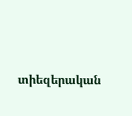տիեզերական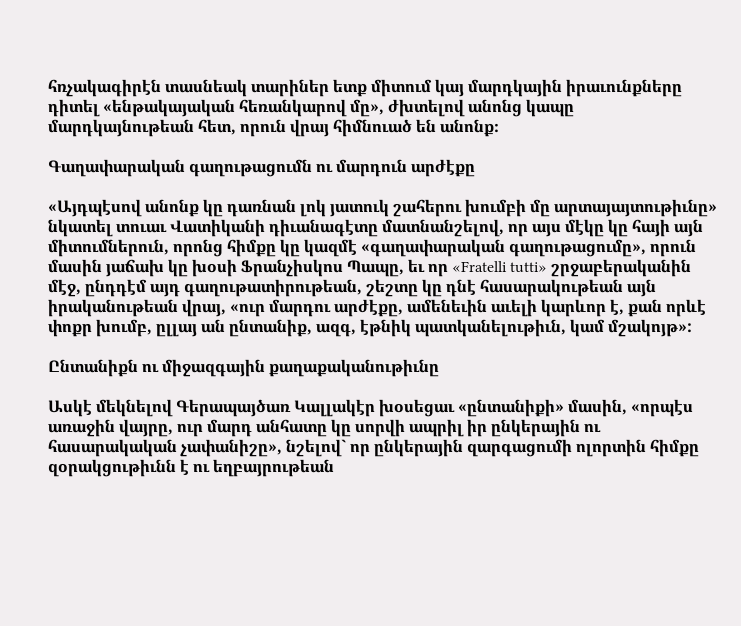հռչակագիրէն տասնեակ տարիներ ետք միտում կայ մարդկային իրաւունքները դիտել «ենթակայական հեռանկարով մը», ժխտելով անոնց կապը մարդկայնութեան հետ, որուն վրայ հիմնուած են անոնք։

Գաղափարական գաղութացումն ու մարդուն արժէքը

«Այդպէսով անոնք կը դառնան լոկ յատուկ շահերու խումբի մը արտայայտութիւնը» նկատել տուաւ Վատիկանի դիւանագէտը մատնանշելով, որ այս մէկը կը հայի այն միտումներուն, որոնց հիմքը կը կազմէ «գաղափարական գաղութացումը», որուն մասին յաճախ կը խօսի Ֆրանչիսկոս Պապը, եւ որ «Fratelli tutti» շրջաբերականին մէջ, ընդդէմ այդ գաղութատիրութեան, շեշտը կը դնէ հասարակութեան այն իրականութեան վրայ, «ուր մարդու արժէքը, ամենեւին աւելի կարևոր է, քան որևէ փոքր խումբ, ըլլայ ան ընտանիք, ազգ, էթնիկ պատկանելութիւն, կամ մշակոյթ»:

Ընտանիքն ու միջազգային քաղաքականութիւնը

Ասկէ մեկնելով Գերապայծառ Կալլակէր խօսեցաւ «ընտանիքի» մասին, «որպէս առաջին վայրը, ուր մարդ անհատը կը սորվի ապրիլ իր ընկերային ու հասարակական չափանիշը», նշելով` որ ընկերային զարգացումի ոլորտին հիմքը զօրակցութիւնն է ու եղբայրութեան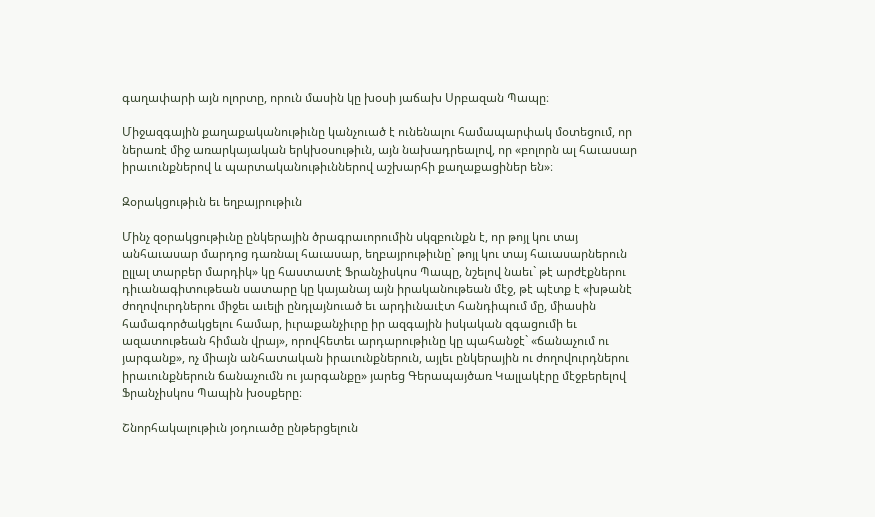գաղափարի այն ոլորտը, որուն մասին կը խօսի յաճախ Սրբազան Պապը։

Միջազգային քաղաքականութիւնը կանչուած է ունենալու համապարփակ մօտեցում, որ ներառէ միջ առարկայական երկխօսութիւն, այն նախադրեալով, որ «բոլորն ալ հաւասար իրաւունքներով և պարտականութիւններով աշխարհի քաղաքացիներ են»։

Զօրակցութիւն եւ եղբայրութիւն

Մինչ զօրակցութիւնը ընկերային ծրագրաւորումին սկզբունքն է, որ թոյլ կու տայ անհաւասար մարդոց դառնալ հաւասար, եղբայրութիւնը` թոյլ կու տայ հաւասարներուն ըլլալ տարբեր մարդիկ» կը հաստատէ Ֆրանչիսկոս Պապը, նշելով նաեւ` թէ արժէքներու դիւանագիտութեան սատարը կը կայանայ այն իրականութեան մէջ, թէ պէտք է «խթանէ ժողովուրդներու միջեւ աւելի ընդլայնուած եւ արդիւնաւէտ հանդիպում մը, միասին համագործակցելու համար, իւրաքանչիւրը իր ազգային իսկական զգացումի եւ ազատութեան հիման վրայ», որովհետեւ արդարութիւնը կը պահանջէ` «ճանաչում ու յարգանք», ոչ միայն անհատական իրաւունքներուն, այլեւ ընկերային ու ժողովուրդներու իրաւունքներուն ճանաչումն ու յարգանքը» յարեց Գերապայծառ Կալլակէրը մէջբերելով Ֆրանչիսկոս Պապին խօսքերը։

Շնորհակալութիւն յօդուածը ընթերցելուն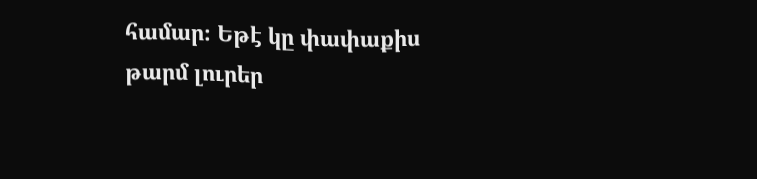համար։ Եթէ կը փափաքիս թարմ լուրեր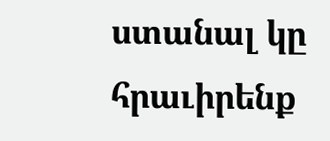ստանալ կը հրաւիրենք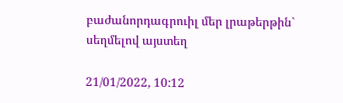բաժանորդագրուիլ մեր լրաթերթին` սեղմելով այստեղ

21/01/2022, 10:12